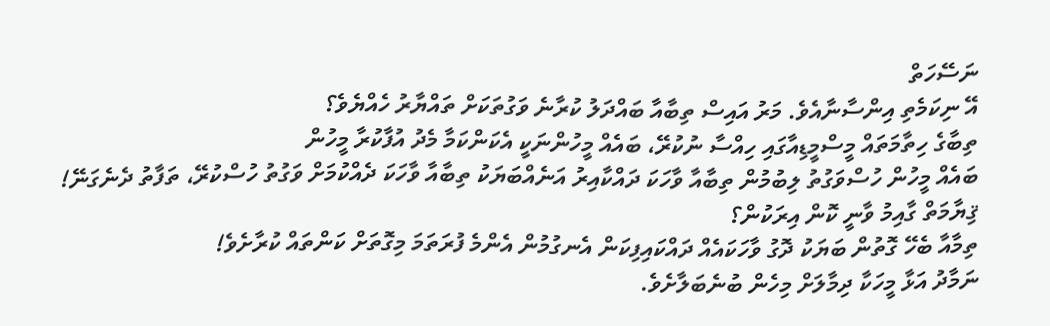ނަސޭހަތް
އޭ ނިކަމެތި އިންސާނާއެވެ. މަރު އައިސް ތިބާއާ ބައްދަލު ކުރާނެ ވަގުތަކަށް ތައްޔާރު ހެއްޔެވެ؟
ތިބާގެ ހިތާމަތައް މީސްމީޑިއާގައި ހިއްސާ ނުކުރޭ، ބައެއް މީހުންނަކީ އެކަންކަމާ މެދު އުފާކުރާ މީހުން
ބައެއް މީހުން ހުސްވަގުތު ލިބުމުން ތިބާއާ ވާހަކަ ދައްކާއިރު އަނެއްބަޔަކު ތިބާއާ ވާހަކަ ދެއްކުމަށް ވަގުތު ހުސްކުރޭ، ތަފާތު ދެނެގަނޭ!
ޤިޔާމަތް ގާއިމު ވާނީ ކޮން އިރަކުން؟
ތިމާއާ ބެހޭ ގޮތުން ބަޔަކު ދޮގު ވާހަކައެއް ދައްކައިފިކަން އެނގުމުން އެންމެ ފުރަތަމަ މިގޮތަށް ކަންތައް ކުރާށެވެ!
ނަމާދު އަޅާ މީހަކާ ދިމާލަށް މިހެން ބުނެބަލާށެވެ.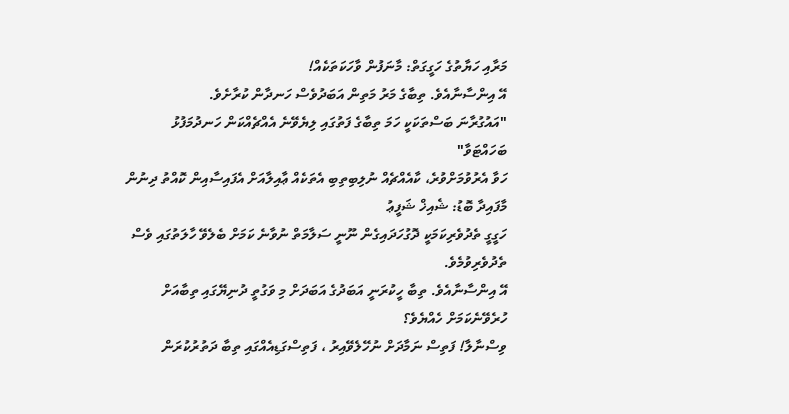މަރާއި ހަޔާތުގެ ހަގީގަތް: މާނަފުން ވާހަކަތަކެއް!
އޭ އިންސާނާއެވެ. ތިބާގެ މަރު މަތިން އަބަދުވެސް ހަނދާން ކުރާށެވެ.
"އައުގުރާނަ ބަސްތަކަކީ ހަމަ ތިބާގެ ފަތުގައި ލިޔެވޭނެ އެއްޗެއްކަން ހަނދުމަފުޅު ބަހައްޓަވާ"
ހަވާ އެރުވުމަށްވުރެ، ކާއެއްޗެއް ނުލިބިތިބި އެތަކެއް ޢާއިލާއަށް އެފައިސާއިން ކޮއްތު ދިނުން މާފައިދާ ބޮޑު: ޝެއިޚް ޝަފީޢު
ހަގީގީ ތެދުވެރިކަމަކީ ދޮގުހަދައިގެން ނޫނީ ސަލާމަތް ނުވާނެ ކަމަށް ބެލެވޭ ހާލަތުގައި ވެސް ތެދުވެރިވުމެވެ.
އޭ އިންސާނާއެވެ. ތިބާ ހީކުރަނީ އަބަދުގެ އަބަދަށް މި ވަގުތީ ދުނިޔޭގައި ތިބާއަށް ހުރެވޭނެކަމަށް ހެއްޔެވެ؟
ވިސްނާލާ! ފަތިސް ނަމާދަށް ނުހޭލެވޭއިރު ، ފަތިސްގަޑިއެއްގައި ތިބާ ދަތުރުކުރަން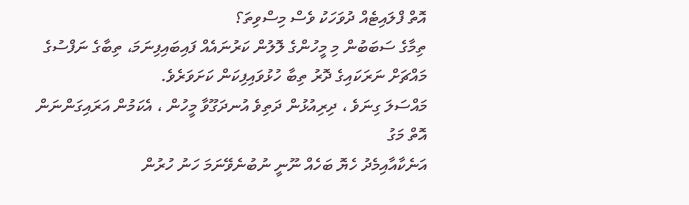އޮތް ފްލައިޓެއް ދުވަހަކު ވެސް މިސްވިތަ؟
ތިމާގެ ސަބަބުން މި މީހުންގެ ލޮލުން ކަރުނައެއް ފައިބައިފިނަމަ، ތިބާގެ ނަފްސުގެ މައްޗަށް ނަރަކައިގެ ދޮރު ތިބާ ހުޅުވައިފިކަން ކަށަވަރެވެ.
މައްސަލަ ގިނަވެ ، ދިރިއުޅުން ދަތިވެ އުނދަގޫވާ މީހުން ، އެކަމުން އަރައިގަންނަން އޮތް މަގު
އަނެކާއާއިމެދު ހެޔޮ ބަހެއް ނޫނީ ނުބުނެވޭނަމަ ހަނު ހުރުން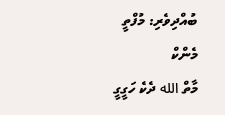ބުއްދިވެރި: މުފްތީ މެންކް
މާތް الله ދެކެ ހަގީގީ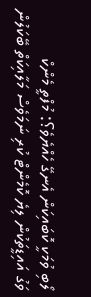ލޯބި ވުމަކީ ކޮބައިކަން އެނގޭ ހެއްޔެވެ؟: މުފްތީ މެންކް
ވަގު އައިޑީތަކުން ލިޔެ ކޮމެންޓް ކުރި ނަމަވެސް މަލާއިކަތް ބޭކަލުން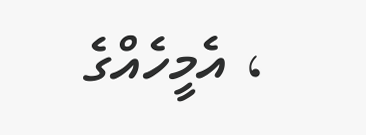، އެމީހެއްގެ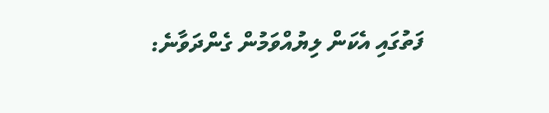ފަތުގައި އެކަން ލިޔުއްވަމުން ގެންދަވާނެ: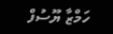ހަމްޒާ ޔޫސުފް